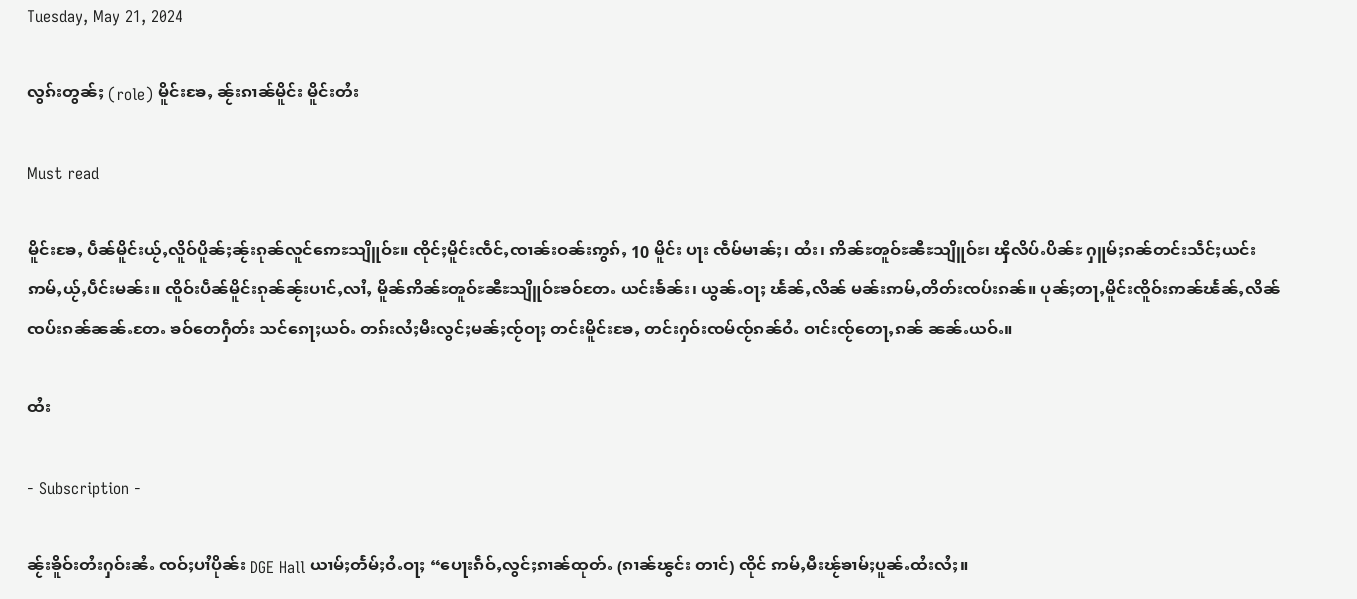Tuesday, May 21, 2024

လွၵ်းတွၼ်ႈ (role) မိူင်းၶႄႇ ၼႂ်းၵၢၼ်မိူင်း မိူင်းတႆး

Must read

မိူင်းၶႄႇ ပဵၼ်မိူင်းယႂ်ႇလိူဝ်ပိူၼ်ႈၼႂ်းၵုၼ်လူင်ဢေႊသျိူဝ်ႊ။ ၸိုင်ႈမိူင်းၸဵင်ႇၸၢၼ်းဝၼ်းဢွၵ်ႇ 10 မိူင်း ပႃး ၸဵမ်မၢၼ်ႈ၊ ထႆး၊ ဢိၼ်ႊၻူဝ်ႊၼီႊသျိူဝ်ႊ၊ ၾိလိပ်ႉပိၼ်ႊ ႁူမ်ႈၵၼ်တင်းသဵင်ႈယင်းဢမ်ႇယႂ်ႇပဵင်းမၼ်း။ ၸိူဝ်းပဵၼ်မိူင်းၵုၼ်ၼႂ်းပၢင်ႇလၢႆႇ မိူၼ်ဢိၼ်ႊၻူဝ်ႊၼီႊသျိူဝ်ႊၶဝ်တႄႉ ယင်းၶႅၼ်း၊ ယွၼ်ႉဝႃႈ ၽႅၼ်ႇလိၼ် မၼ်းဢမ်ႇတိတ်းၸပ်းၵၼ်။ ပုၼ်ႈတႃႇမိူင်းၸိူဝ်းဢၼ်ၽႅၼ်ႇလိၼ်ၸပ်းၵၼ်ၼၼ်ႉတႄႉ ၶဝ်တေႁဵတ်း သင်ၵေႃႈယဝ်ႉ တၵ်းလႆႈမီးလွင်ႈမၼ်ႈၸႂ်ဝႃႈ တင်းမိူင်းၶႄႇ တင်းႁဝ်းၸမ်ၸႂ်ၵၼ်ဝႆႉ ဝၢင်းၸႂ်တေႃႇၵၼ် ၼၼ်ႉယဝ်ႉ။

ထႆး

- Subscription -

ၼႂ်းၶိူဝ်းတႆးႁဝ်းၼႆႉ ၸဝ်ႈပၢႆပိုၼ်း DGE Hall ယၢမ်ႈတႅမ်ႈဝႆႉဝႃႈ “ပေႃးၵဵဝ်ႇလွင်ႈၵၢၼ်ထုတ်ႉ (ၵၢၼ်ၽွင်း တၢင်) ၸိုင် ဢမ်ႇမီးၽႂ်ၶၢမ်ႈပူၼ်ႉထႆးလႆႈ။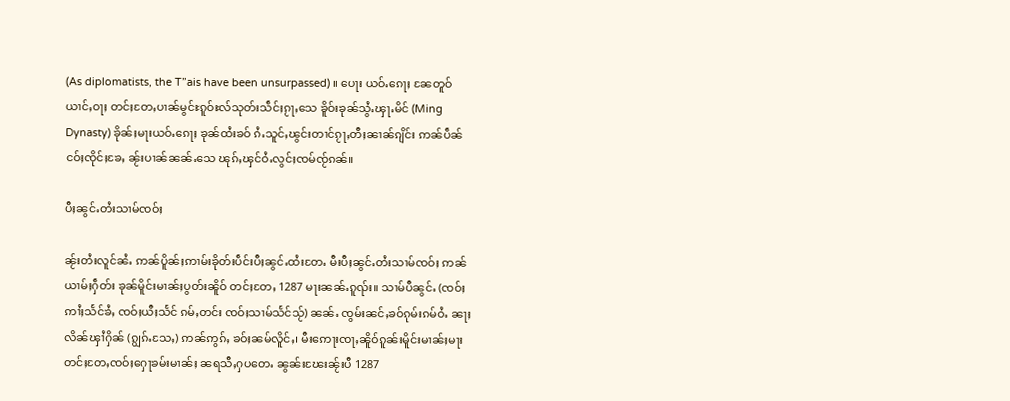(As diplomatists, the T”ais have been unsurpassed) ။ ပေႃး ယဝ်ႉၵေႃႈ ၼႄတူဝ်ယၢင်ႇဝႃႈ တင်ႈတႄႇပၢၼ်မွင်ႊၵူဝ်ႊလ်သုတ်းသဵင်ႈၵႂႃႇသေ ၶိူဝ်းၶုၼ်သွႆႉၾႃႉမိင် (Ming Dynasty) ၶိုၼ်ႈမႃးယဝ်ႉၵေႃႈ ၶုၼ်ထႆးၶဝ် ၵႆႉသူင်ႇၽွင်းတၢင်ၵႂႃႇတီႈၼၢၼ်ၵျိင်း ဢၼ်ပဵၼ်ငဝ်ႈၸိုင်ႈၶႄႇ ၼႂ်းပၢၼ်ၼၼ်ႉသေ ၽုၵ်ႇၾင်ဝႆႉလွင်ႈၸမ်ၸႂ်ၵၼ်။

ပီႈၼွင်ႉတႆးသၢမ်ၸဝ်ႈ

ၼႂ်းတႆးလူင်ၼႆႉ ဢၼ်ပိူၼ်ႈဢၢမ်းၶိုတ်းပဵင်းပီႈၼွင်ႉထႆးတႄႉ မီးပီႈၼွင်ႉတႆးသၢမ်ၸဝ်ႈ ဢၼ်ယၢမ်ႈႁဵတ်း ၶုၼ်မိူင်းမၢၼ်ႈပွတ်းၼိူဝ် တင်ႈတႄႇ 1287 မႃးၼၼ်ႉၵူၺ်း။ သၢမ်ပီၼွင်ႉ (ၸဝ်ႈဢၢႆႈသႅင်ၶႆႇ ၸဝ်ႈယီႈသႅင် ၵမ်ႇတင်း ၸဝ်ႈသၢမ်သႅင်သႂ်) ၼၼ်ႉ ၸွမ်းၼင်ႇၶဝ်ၵုမ်းၵမ်ဝႆႉ ၼႃႈလိၼ်ၾၢႆႁိၼ် (ၵျွၵ်ႉသႄႇ) ဢၼ်ဢွၵ်ႇ ၶဝ်ႈၼမ်လိူင်ႇ၊ မီးဢေႃးၸႃႇၼိူဝ်ၵူၼ်းမိူင်းမၢၼ်ႈမႃး တင်ႈတႄႇၸဝ်ႈႁေႃၶမ်းမၢၼ်ႈ ၼရသီႇႁပတေႉ ၼွၼ်းၽႄးၼႂ်းပီ 1287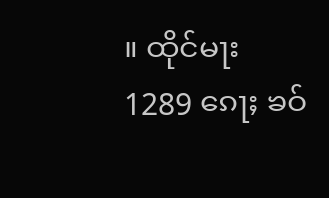။ ထိုင်မႃး 1289 ၵေႃႈ ၶဝ်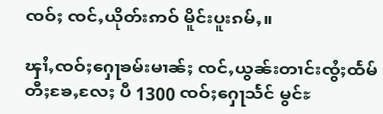ၸဝ်ႈ ၸင်ႇယိုတ်းဢဝ် မိူင်းပူးၵမ်ႇ။

ၾၢႆႇၸဝ်ႈႁေႃၶမ်းမၢၼ်ႈ ၸင်ႇယွၼ်းတၢင်းၸွႆႈထႅမ် တီႈၶႄႇလႄႈ ပီ 1300 ၸဝ်ႈႁေႃသႅင် မွင်ႊ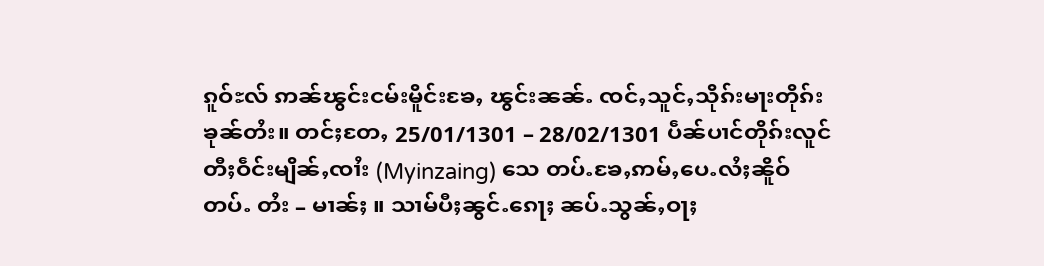ၵူဝ်ႊလ် ဢၼ်ၽွင်းငမ်းမိူင်းၶႄႇ ၽွင်းၼၼ်ႉ ၸင်ႇသူင်ႇသိုၵ်းမႃးတိုၵ်းၶုၼ်တႆး။ တင်ႈတႄႇ 25/01/1301 – 28/02/1301 ပဵၼ်ပၢင်တိုၵ်းလူင် တီႈဝဵင်းမျိၼ်ႇၸၢႆး (Myinzaing) သေ တပ်ႉၶႄႇဢမ်ႇပေႉလႆႈၼိူဝ်တပ်ႉ တႆး – မၢၼ်ႈ ။ သၢမ်ပီႈၼွင်ႉၵေႃႈ ၼပ်ႉသွၼ်ႇဝႃႈ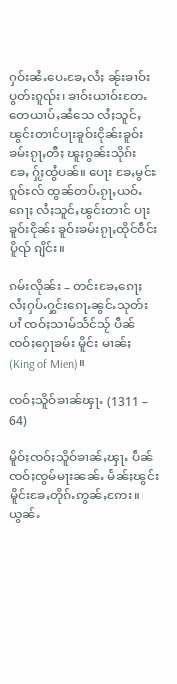ႁဝ်းၼႆႉပေႉၶႄႇလႆႈ ၼႂ်းၶၢဝ်းပွတ်းၵူၺ်း၊ ၶၢဝ်းယၢဝ်းတႄႉ တေယၢပ်ႇၼႆသေ လႆႈသူင်ႇၽွင်းတၢင်ပႃးၶူဝ်းငိုၼ်းၶူဝ်းၶမ်းၵႂႃႇတီႈ ၽူႈၵွၼ်းသိုၵ်းၶႄႇ ႁႂ်ႈထွႆပၼ်။ ပေႃး ၶႄႇမွင်ႊၵူဝ်ႊလ် ထွၼ်တပ်ႉၵႂႃႇယဝ်ႉၵေႃႈ လႆႈသူင်ႇၽွင်းတၢင် ပႃးၶူဝ်းငိုၼ်း ၶူဝ်းၶမ်းၵႂႃႇထိုင်ဝဵင်းပိူၺ် ၵျိင်း။

ၵမ်းလိုၼ်း – တင်းၶႄႇၵေႃႈ လႆႈႁပ်ႉႁွင်းၵေႃႉၼွင်ႉသုတ်းပၢႆ ၸဝ်ႈသၢမ်သႅင်သႂ် ပဵၼ်ၸဝ်ႈႁေႃၶမ်း မိူင်း မၢၼ်ႈ (King of Mien)။

ၸဝ်ႈသိူဝ်ၶၢၼ်ၾႃႉ (1311 – 64)

မိူဝ်ႈၸဝ်ႈသိူဝ်ၶၢၼ်ႇၾႃႉ ပဵၼ်ၸဝ်ႈၸွမ်မႃးၼၼ်ႉ မႅၼ်ႈၽွင်းမိူင်းၶႄႇတိုၵ်ႉဢွၼ်ႇဢႄး။ ယွၼ်ႉ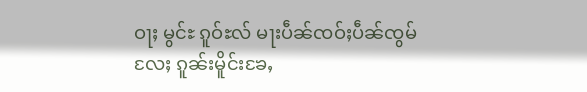ဝႃႈ မွင်ႊ ၵူဝ်ႊလ် မႃးပဵၼ်ၸဝ်ႈပဵၼ်ၸွမ်လႄႈ ၵူၼ်းမိူင်းၶႄႇ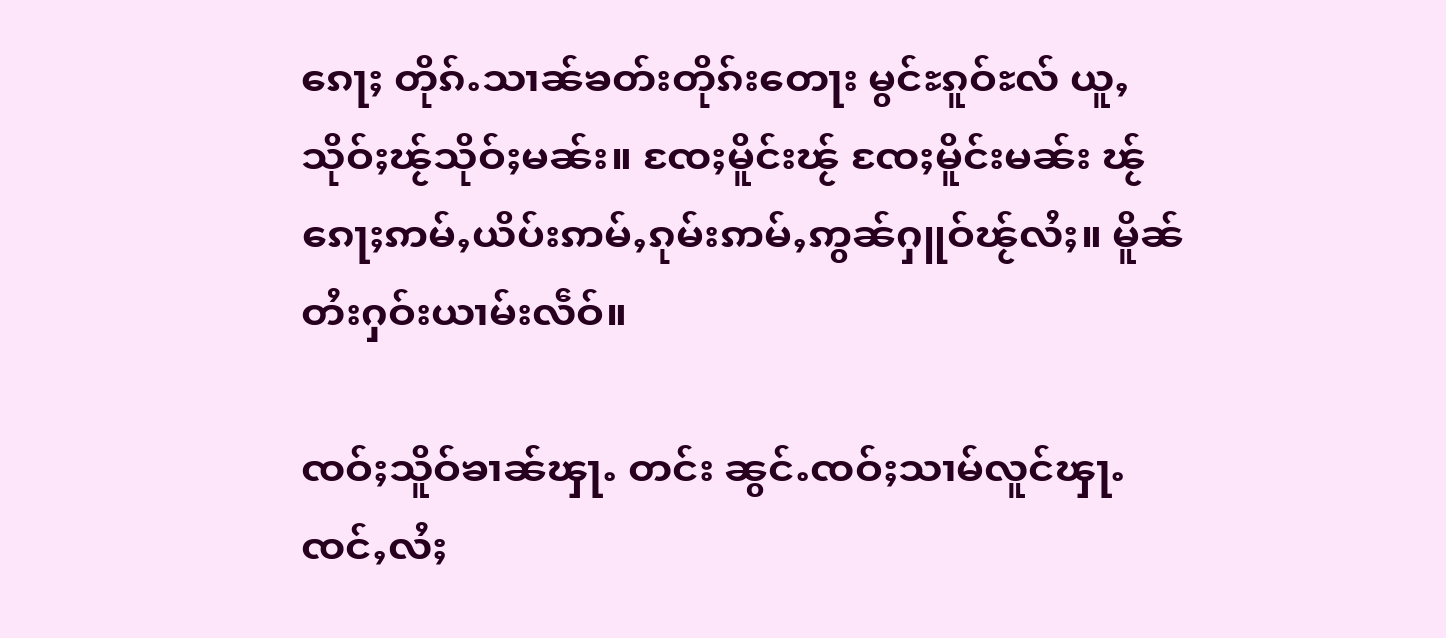ၵေႃႈ တိုၵ်ႉသၢၼ်ၶတ်းတိုၵ်းတေႃး မွင်ႊၵူဝ်ႊလ် ယူႇ သိုဝ်ႈၽႂ်သိုဝ်ႈမၼ်း။ ၸႄႈမိူင်းၽႂ် ၸႄႈမိူင်းမၼ်း ၽႂ်ၵေႃႈဢမ်ႇယိပ်းဢမ်ႇၵုမ်းဢမ်ႇဢွၼ်ႁူဝ်ၽႂ်လႆႈ။ မိူၼ် တႆးႁဝ်းယၢမ်းလဵဝ်။

ၸဝ်ႈသိူဝ်ၶၢၼ်ၾႃႉ တင်း ၼွင်ႉၸဝ်ႈသၢမ်လူင်ၾႃႉ ၸင်ႇလႆႈ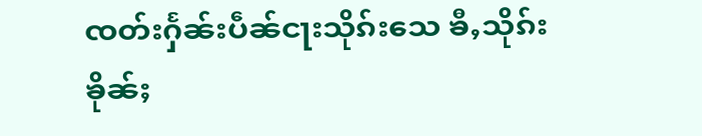ၸတ်းႁႅၼ်းပဵၼ်ငႃးသိုၵ်းသေ ၶီႇသိုၵ်းၶိုၼ်ႈ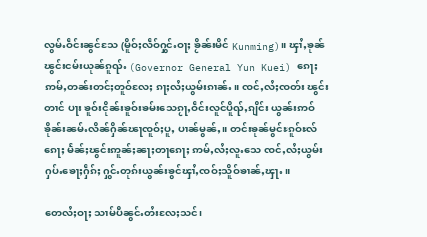လွမ်ႉဝဵင်းၼွင်သႄ (မိူဝ်ႈလဵဝ်ႁွင်ႉဝႃႈ ၶႂိၼ်းမိင် Kunming)။ ၾၢႆႇၶုၼ်ၽွင်းငမ်းယုၼ်ၵူၺ်ႉ (Governor General Yun Kuei) ၵေႃႈ ဢမ်ႇတၼ်းတင်ႈတူဝ်လႄႈ ၵႃႈလႆႈယွမ်းၵၢၼ်ႉ။ ၸင်ႇလႆႈၸတ်း ၽွင်းတၢင် ပႃး ၶူဝ်းငိုၼ်းၶူဝ်းၶမ်းသေၵႂႃႇဝဵင်းလူင်ပိူၺ်ႇၵျိင်း ယွၼ်းဢဝ်ၶိုၼ်းၼမ်ႉလိၼ်ႁိၼ်ၽႃၸူဝ်ႈပူႇ ပၢၼ်မွၼ်ႇ။ တင်းၶုၼ်မွင်ႊၵူဝ်ႊလ်ၵေႃႈ မႅၼ်ႈၽွင်းဢူၼ်ႈၼႃႈတႃၵေႃႈ ဢမ်ႇလႆႈလူႉသေ ၸင်ႇလႆႈယွမ်း ႁပ်ႉၶေႃႈႁဵၵ်ႈ ႁွင်ႉတုၵ်းယွၼ်းၶွင်ၾၢႆႇၸဝ်ႈသိူဝ်ၶၢၼ်ႇၾႃႉ။

တေလႆႈဝႃႈ သၢမ်ပီၼွင်ႉတႆးလႄႈသင်၊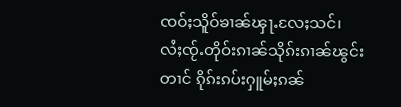ၸဝ်ႈသိူဝ်ၶၢၼ်ၾႃႉလႄႈသင်၊ လႆႈၸႂ်ႉတိုဝ်းၵၢၼ်သိုၵ်းၵၢၼ်ၽွင်း တၢင် ၵိုၵ်းၵပ်းႁူမ်ႈၵၼ်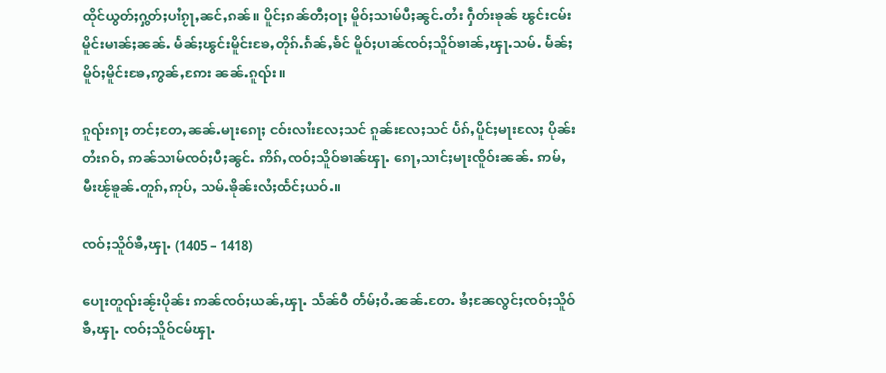ထိုင်ယွတ်ႈႁွတ်ႈပၢႆၵႂႃႇၼင်ႇၵၼ်။ ပိူင်ႈၵၼ်တီႈဝႃႈ မိူဝ်ႈသၢမ်ပီႈၼွင်ႉတႆး ႁဵတ်းၶုၼ် ၽွင်းငမ်းမိူင်းမၢၼ်ႈၼၼ်ႉ မႅၼ်ႈၽွင်းမိူင်းၶႄႇတိုၵ်ႉၵႅၼ်ႇၶႅင် မိူဝ်ႈပၢၼ်ၸဝ်ႈသိူဝ်ၶၢၼ်ႇၾႃႉသမ်ႉ မႅၼ်ႈ မိူဝ်ႈမိူင်းၶႄႇဢွၼ်ႇဢႄး ၼၼ်ႉၵူၺ်း။

ၵူၺ်းၵႃႈ တင်ႈတႄႇၼၼ်ႉမႃးၵေႃႈ ငဝ်းလၢႆးလႄႈသင် ၵူၼ်းလႄႈသင် ပႅၵ်ႇပိူင်ႈမႃးလႄႈ ပိုၼ်းတႆးၵဝ်ႇ ဢၼ်သၢမ်ၸဝ်ႈပီႈၼွင်ႉ ဢိၵ်ႇၸဝ်ႈသိူဝ်ၶၢၼ်ၾႃႉ ၵေႃႇသၢင်ႈမႃးၸိူဝ်းၼၼ်ႉ ဢမ်ႇမီးၽႂ်ၶူၼ်ႉတူၵ်ႇဢုပ်ႇ သမ်ႉၶိုၼ်းလႆႈထႅင်ႈယဝ်ႉ။

ၸဝ်ႈသိူဝ်ၶီႇၾႃႉ (1405 – 1418)

ပေႃးတူၺ်းၼႂ်းပိုၼ်း ဢၼ်ၸဝ်ႈယၼ်ႇၾႃႉ သႅၼ်ဝီ တႅမ်ႈဝႆႉၼၼ်ႉတႄႉ ၶႆႈၼႄလွင်ႈၸဝ်ႈသိူဝ်ၶီႇၾႃႉ ၸဝ်ႈသိူဝ်ငမ်ၾႃႉ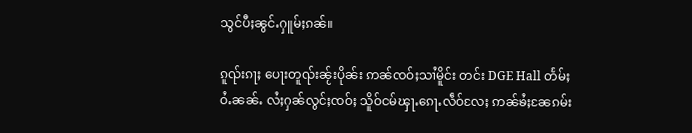သွင်ပီႈၼွင်ႉႁူမ်ႈၵၼ်။

ၵူၺ်းၵႃႈ ပေႃးတူၺ်းၼႂ်းပိုၼ်း ဢၼ်ၸဝ်ႈသၢႆမိူင်း တင်း DGE Hall တႅမ်ႈဝႆႉၼၼ်ႉ လႆႈႁၼ်လွင်ႈၸဝ်ႈ သိူဝ်ငမ်ၾႃႉၵေႃႉလဵဝ်လႄႈ ဢၼ်ၶႆႈၼႄၵမ်း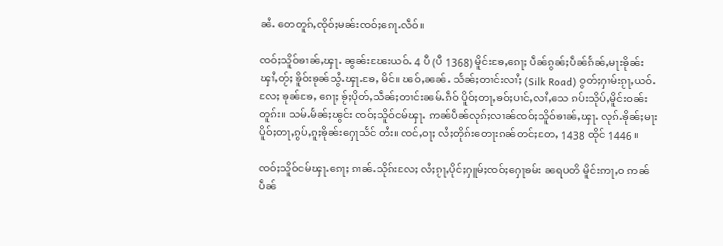ၼႆႉ တေတူၵ်ႇၸိုဝ်ႈမၼ်းၸဝ်ႈၵေႃႉလဵဝ်။

ၸဝ်ႈသိူဝ်ၶၢၼ်ႇၾႃႉ ၼွၼ်းၽႄးယဝ်ႉ 4 ပီ (ပီ 1368) မိူင်းၶႄႇၵေႃႈ ပဵၼ်ၵွၼ်ႈပဵၼ်ၵႅၼ်ႇမႃးၶိုၼ်း ၾၢႆႇတႂ်ႈ ၶိူဝ်းၶုၼ်သွႆႉၾႃႉၶႄႇ မိင်။ ၽဝ်ႇၼၼ်ႉ သႅၼ်ႈတၢင်းလၢႆႈ (Silk Road) ဝွတ်ႈႁၢမ်းၵႂႃႇယဝ်ႉလႄႈ ၶုၼ်ၶႄႇ ၵေႃႈ ၶႂ်ႈပိုတ်ႇသဵၼ်ႈတၢင်းၼမ်ႉၵဵဝ် ပိူဝ်ႈတႃႇၶဝ်ႈပၢင်ႇလၢႆႇသေ ၵပ်းသိုပ်ႇမိူင်းဝၼ်းတူၵ်း။ သမ်ႉမႅၼ်ႈၽွင်း ၸဝ်ႈသိူဝ်ငမ်ၾႃႉ ဢၼ်ပဵၼ်လုၵ်ႈလၢၼ်ၸဝ်ႈသိူဝ်ၶၢၼ်ႇၾႃႉ လုၵ်ႉၶိုၼ်ႈမႃး ပိူဝ်ႈတႃႇၵွပ်ႇၵူႈၶိုၼ်းႁေႃသႅင် တႆး။ ၸင်ႇဝႃႈ လႆႈတိုၵ်းတေႃးၵၼ်တင်ႈတႄႇ 1438 ထိုင် 1446 ။

ၸဝ်ႈသိူဝ်ငမ်ၾႃႉၵေႃႈ ၵၢၼ်ႉသိုၵ်းလႄႈ လႆႈၵႂႃႇပိုင်ႈႁူမ်ႈၸဝ်ႈႁေႃၶမ်း ၼရပတိ မိူင်းဢႃႇဝ ဢၼ်ပဵၼ်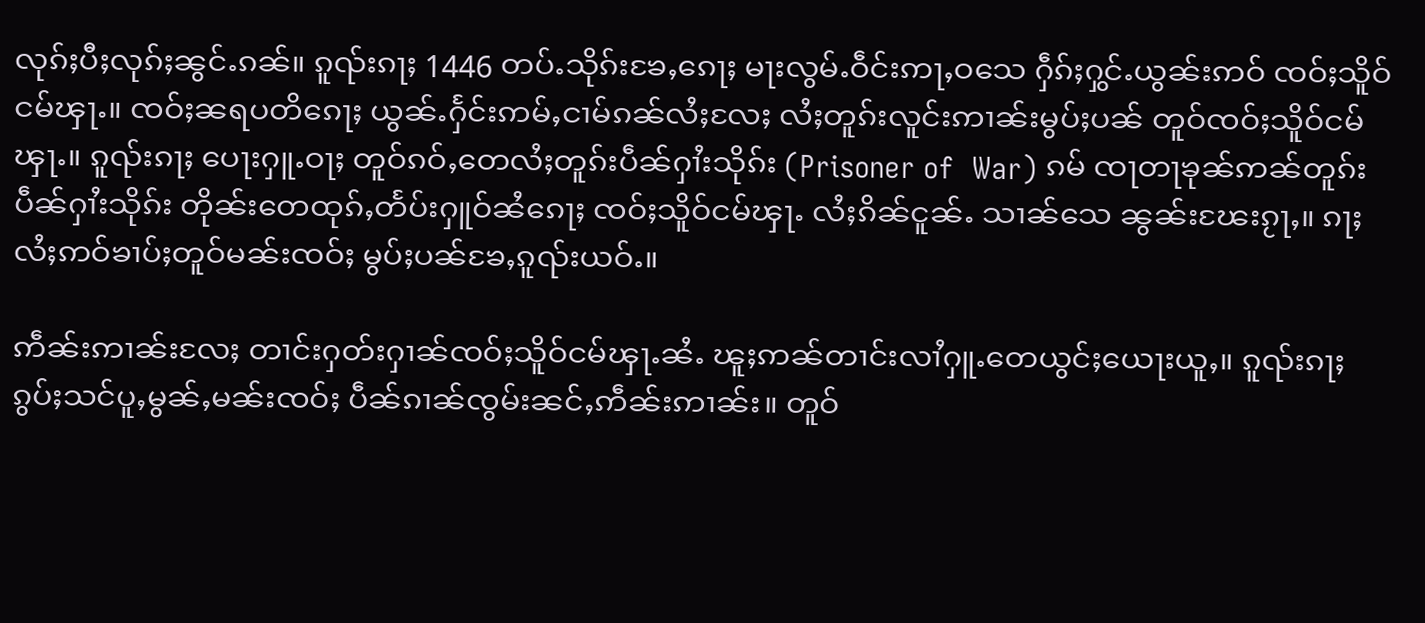လုၵ်ႈပီႈလုၵ်ႈၼွင်ႉၵၼ်။ ၵူၺ်းၵႃႈ 1446 တပ်ႉသိုၵ်းၶႄႇၵေႃႈ မႃးလွမ်ႉဝဵင်းဢႃႇဝသေ ႁဵၵ်ႈႁွင်ႉယွၼ်းဢဝ် ၸဝ်ႈသိူဝ်ငမ်ၾႃႉ။ ၸဝ်ႈၼရပတိၵေႃႈ ယွၼ်ႉႁႅင်းဢမ်ႇငၢမ်ၵၼ်လႆႈလႄႈ လႆႈတူၵ်းလူင်းဢၢၼ်းမွပ်ႈပၼ် တူဝ်ၸဝ်ႈသိူဝ်ငမ်ၾႃႉ။ ၵူၺ်းၵႃႈ ပေႃးႁူႉဝႃႈ တူဝ်ၵဝ်ႇတေလႆႈတူၵ်းပဵၼ်ႁၢႆးသိုၵ်း (Prisoner of  War) ၵမ် ၸႃတႃၶုၼ်ဢၼ်တူၵ်းပဵၼ်ႁၢႆးသိုၵ်း တိုၼ်းတေထုၵ်ႇတႅပ်းႁူဝ်ၼႆၵေႃႈ ၸဝ်ႈသိူဝ်ငမ်ၾႃႉ လႆႈၵိၼ်ငူၼ်ႉ သၢၼ်သေ ၼွၼ်းၽႄးၵႂႃႇ။ ၵႃႈလႆႈဢဝ်ၶၢပ်ႈတူဝ်မၼ်းၸဝ်ႈ မွပ်ႈပၼ်ၶႄႇၵူၺ်းယဝ်ႉ။

ဢဵၼ်းဢၢၼ်းလႄႈ တၢင်းႁတ်းႁၢၼ်ၸဝ်ႈသိူဝ်ငမ်ၾႃႉၼႆႉ ၽူႈဢၼ်တၢင်းလၢႆႁူႉတေယွင်ႈယေႃးယူႇ။ ၵူၺ်းၵႃႈ ၵွပ်ႈသင်ပူႇမွၼ်ႇမၼ်းၸဝ်ႈ ပဵၼ်ၵၢၼ်ၸွမ်းၼင်ႇဢဵၼ်းဢၢၼ်း။ တူဝ်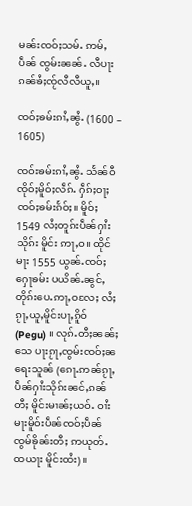မၼ်းၸဝ်ႈသမ်ႉ ဢမ်ႇပဵၼ် ၸွမ်းၼၼ်ႉ လီပႃးၵၼ်ၶႆႈၸႂ်လီလီယူႇ။

ၸဝ်ႈၶမ်းၵၢႆႇၼွႆႉ (1600 – 1605)

ၸဝ်းၶမ်းၵၢႆႇၼွႆႉ သႅၼ်ဝီ ၸိုဝ်ႈမိူဝ်ႈလဵၵ်ႉ ႁဵၵ်ႈဝႃႈ ၸဝ်ႈၶမ်းၵႅဝ်ႈ။ မိူဝ်ႈ 1549 လႆႈတူၵ်းပဵၼ်ႁၢႆးသိုၵ်း မိူင်း ဢႃႇဝ။ ထိုင်မႃး 1555 ယွၼ်ႉၸဝ်ႈႁေႃၶမ်း ပယိၼ်ႉၼွင်ႇ တိုၵ်းပေႉဢႃႇဝလႄႈ လႆႈၵႂႃႇယူႇမိူင်းပႃႇၵိူဝ် (Pegu) ။ လုၵ်ႉတီႈၼၼ်ႈသေ ပႃးၵႂႃႇၸွမ်းၸဝ်ႈၼရေးသူၼ် (ၵေႃႉဢၼ်ၵႂႃႇပဵၼ်ႁၢႆးသိုၵ်းၼင်ႇၵၼ် တီႈ မိူင်းမၢၼ်ႈယဝ်ႉ ဝၢႆးမႃးမိူဝ်းပဵၼ်ၸဝ်ႈပဵၼ်ၸွမ်ၶိုၼ်းတီႈ ဢယုတ်ႉထယႃး မိူင်းထႆး)။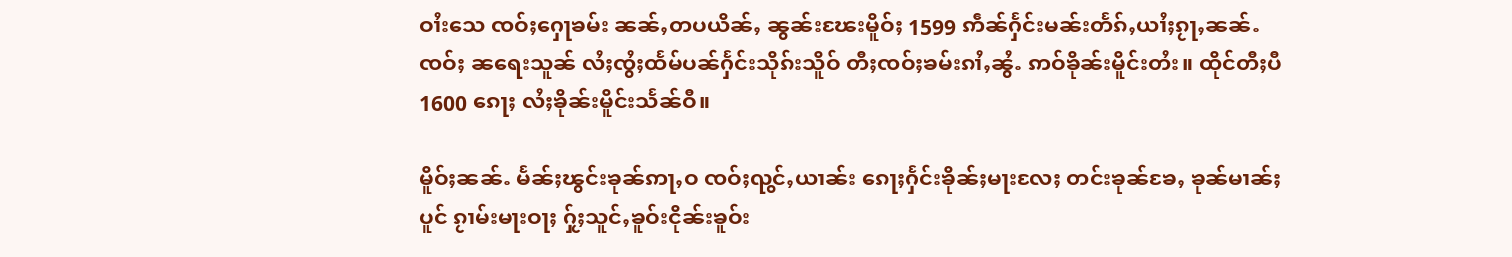ဝၢႆးသေ ၸဝ်ႈႁေႃၶမ်း ၼၼ်ႇတပယိၼ်ႇ ၼွၼ်းၽႄးမိူဝ်ႈ 1599 ဢဵၼ်ႁႅင်းမၼ်းတႅၵ်ႇယၢႆႈၵႂႃႇၼၼ်ႉ ၸဝ်ႈ ၼရေးသူၼ် လႆႈၸွႆႈထႅမ်ပၼ်ႁႅင်းသိုၵ်းသိူဝ် တီႈၸဝ်ႈၶမ်းၵၢႆႇၼွႆႉ ဢဝ်ၶိုၼ်းမိူင်းတႆး။ ထိုင်တီႈပီ 1600 ၵေႃႈ လႆႈၶိုၼ်းမိူင်းသႅၼ်ဝီ။

မိူဝ်ႈၼၼ်ႉ မႅၼ်ႈၽွင်းၶုၼ်ဢႃႇဝ ၸဝ်ႈၺွင်ႇယၢၼ်း ၵေႃႈႁႅင်းၶိုၼ်ႈမႃးလႄႈ တင်းၶုၼ်ၶႄႇ ၶုၼ်မၢၼ်ႈ ပူင် ၵႂၢမ်းမႃးဝႃႈ ႁႂ်ႈသူင်ႇၶူဝ်းငိုၼ်းၶူဝ်း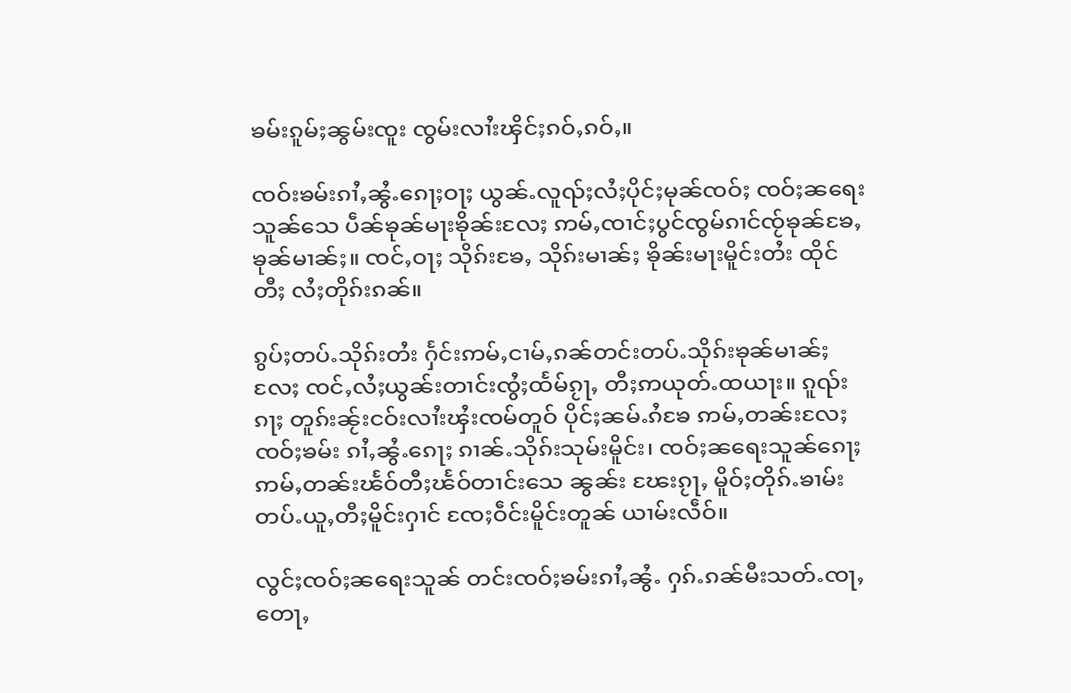ၶမ်းၵူမ်ႈၼွမ်းၸူး ၸွမ်းလၢႆးၾိင်ႈၵဝ်ႇၵဝ်ႇ။

ၸဝ်းၶမ်းၵၢႆႇၼွႆႉၵေႃႈဝႃႈ ယွၼ်ႉလူၺ်ႈလႆႈပိုင်ႈမုၼ်ၸဝ်ႈ ၸဝ်ႈၼရေးသူၼ်သေ ပဵၼ်ၶုၼ်မႃးၶိုၼ်းလႄႈ ဢမ်ႇၸၢင်ႈပွင်ၸွမ်ၵၢင်ၸႂ်ၶုၼ်ၶႄႇ ၶုၼ်မၢၼ်ႈ။ ၸင်ႇဝႃႈ သိုၵ်းၶႄႇ သိုၵ်းမၢၼ်ႈ ၶိုၼ်းမႃးမိူင်းတႆး ထိုင်တီႈ လႆႈတိုၵ်းၵၼ်။

ၵွပ်ႈတပ်ႉသိုၵ်းတႆး ႁႅင်းဢမ်ႇငၢမ်ႇၵၼ်တင်းတပ်ႉသိုၵ်းၶုၼ်မၢၼ်ႈလႄႈ ၸင်ႇလႆႈယွၼ်းတၢင်းၸွႆႈထႅမ်ၵႂႃႇ တီႈဢယုတ်ႉထယႃး။ ၵူၺ်းၵႃႈ တူၵ်းၼႂ်းငဝ်းလၢႆးၾႆးၸမ်တူဝ် ပိုင်ႈၼမ်ႉၵႆၶႄ ဢမ်ႇတၼ်းလႄႈ ၸဝ်ႈၶမ်း ၵၢႆႇၼွႆႉၵေႃႈ ၵၢၼ်ႉသိုၵ်းသုမ်းမိူင်း၊ ၸဝ်ႈၼရေးသူၼ်ၵေႃႈ ဢမ်ႇတၼ်းၽႅဝ်တီႈၽႅဝ်တၢင်းသေ ၼွၼ်း ၽႄးၵႂႃႇ မိူဝ်ႈတိုၵ်ႉၶၢမ်းတပ်ႉယူႇတီႈမိူင်းႁၢင် ၸႄႈဝဵင်းမိူင်းတူၼ် ယၢမ်းလဵဝ်။

လွင်ႈၸဝ်ႈၼရေးသူၼ် တင်းၸဝ်ႈၶမ်းၵၢႆႇၼွႆႉ ႁၵ်ႉၵၼ်မီးသတ်ႉၸႃႇတေႃႇ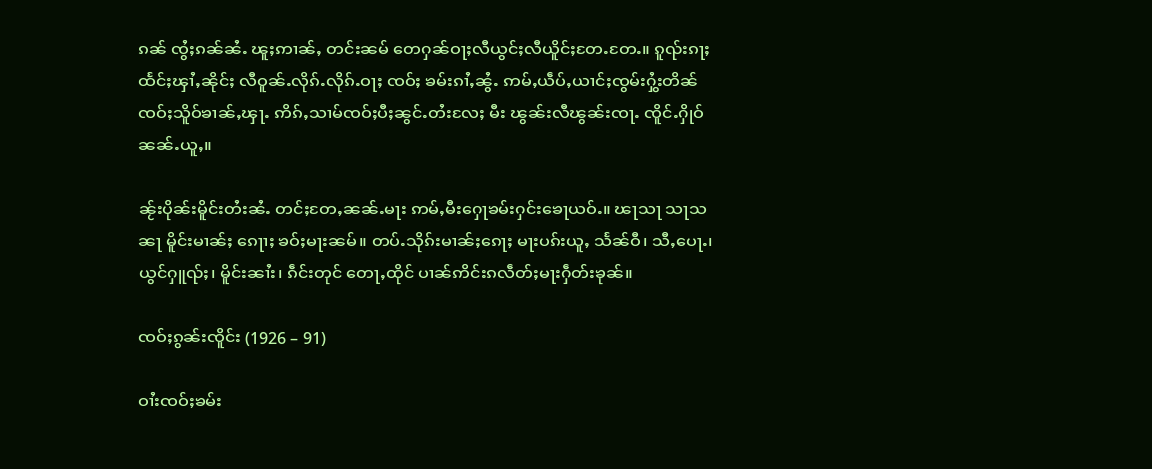ၵၼ် ၸွႆႈၵၼ်ၼႆႉ ၽူႈဢၢၼ်ႇ တင်းၼမ် တေႁၼ်ဝႃႈလီယွင်ႈလီယိူင်ႈတႄႉတႄႉ။ ၵူၺ်းၵႃႈ ထႅင်ႈၾၢႆႇၼိုင်ႈ လီဝူၼ်ႉလိုၵ်ႉလိုၵ်ႉဝႃႈ ၸဝ်ႈ ၶမ်းၵၢႆႇၼွႆႉ ဢမ်ႇယဵပ်ႇယၢင်ႈၸွမ်းႁွႆးတိၼ် ၸဝ်ႈသိူဝ်ၶၢၼ်ႇၾႃႉ ဢိၵ်ႇသၢမ်ၸဝ်ႈပီႈၼွင်ႉတႆးလႄႈ မီး ၽွၼ်းလီၽွၼ်းၸႃႉ ၸိူင်ႉႁိုဝ်ၼၼ်ႉယူႇ။

ၼႂ်းပိုၼ်းမိူင်းတႆးၼႆႉ တင်ႈတႄႇၼၼ်ႉမႃး ဢမ်ႇမီးႁေႃၶမ်းႁင်းၶေႃယဝ်ႉ။ ၽႃသႃ သႃသၼႃ မိူင်းမၢၼ်ႈ ၵေႃၢႈ ၶဝ်ႈမႃးၼမ်။ တပ်ႉသိုၵ်းမၢၼ်ႈၵေႃႈ မႃးပၵ်းယူႇ သႅၼ်ဝီ၊ သီႇပေႃႉ၊ ယွင်ႁူၺ်ႈ၊ မိူင်းၼၢႆး၊ ၵဵင်းတုင် တေႃႇထိုင် ပၢၼ်ဢိင်းၵလဵတ်ႈမႃးႁဵတ်းၶုၼ်။

ၸဝ်ႈၵွၼ်းၸိူင်း (1926 – 91)

ဝၢႆးၸဝ်ႈၶမ်း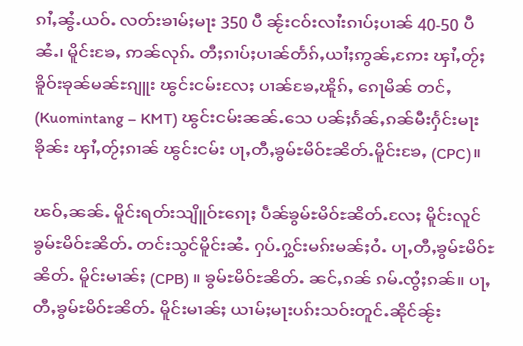ၵၢႆႇၼွႆႉယဝ်ႉ လတ်းၶၢမ်ႈမႃး 350 ပီ ၼႂ်းငဝ်းလၢႆးၵၢပ်ႈပၢၼ် 40-50 ပီၼႆႉ၊ မိူင်းၶႄႇ ဢၼ်လုၵ်ႉ တီႈၵၢပ်ႈပၢၼ်တႅၵ်ႇယၢႆႈဢွၼ်ႇဢႄး ၾၢႆႇတႂ်ႈၶိူဝ်းၶုၼ်မၼ်ႊၵျူး ၽွင်းငမ်းလႄႈ ပၢၼ်ၶႄႇၽိူၵ်ႇ ၵေႃမိၼ် တင်ႇ (Kuomintang – KMT) ၽွင်းငမ်းၼၼ်ႉသေ ပၼ်ႈၵႅၼ်ႇၵၼ်မီးႁႅင်းမႃးၶိုၼ်း ၾၢႆႇတႂ်ႈၵၢၼ် ၽွင်းငမ်း ပႃႇတီႇၶွမ်ႊမိဝ်ႊၼိတ်ႉမိူင်းၶႄႇ (CPC)။

ၽဝ်ႇၼၼ်ႉ မိူင်းရတ်းသျိူဝ်ႊၵေႃႈ ပဵၼ်ၶွမ်ႊမိဝ်ႊၼိတ်ႉလႄႈ မိူင်းလူင်ၶွမ်ႊမိဝ်ႊၼိတ်ႉ တင်းသွင်မိူင်းၼႆႉ ႁပ်ႉႁွင်းမၵ်းမၼ်ႈဝႆႉ ပႃႇတီႇၶွမ်ႊမိဝ်ႊၼိတ်ႉ မိူင်းမၢၼ်ႈ (CPB) ။ ၶွမ်ႊမိဝ်ႊၼိတ်ႉ ၼင်ႇၵၼ် ၵမ်ႉၸွႆႈၵၼ်။ ပႃႇတီႇၶွမ်ႊမိဝ်ႊၼိတ်ႉ မိူင်းမၢၼ်ႈ ယၢမ်ႈမႃးပၵ်းသဝ်းတူင်ႉၼိုင်ၼႂ်း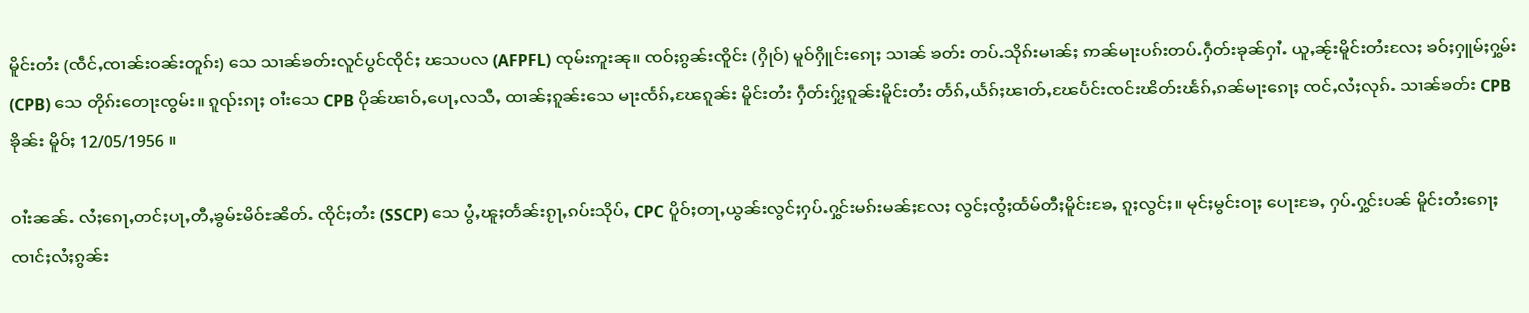မိူင်းတႆး (ၸဵင်ႇၸၢၼ်းဝၼ်းတူၵ်း) သေ သၢၼ်ၶတ်းလူင်ပွင်ၸိုင်ႈ ၽသပလ (AFPFL) ၸုမ်းဢူးၼု။ ၸဝ်ႈၵွၼ်းၸိူင်း (ႁိုဝ်) မူဝ်ႁိူင်းၵေႃႈ သၢၼ် ၶတ်း တပ်ႉသိုၵ်းမၢၼ်ႈ ဢၼ်မႃးပၵ်းတပ်ႉႁဵတ်းၶုၼ်ႁၢႆႉ ယူႇၼႂ်းမိူင်းတႆးလႄႈ ၶဝ်ႈႁူမ်ႈႁွမ်း (CPB) သေ တိုၵ်းတေႃးၸွမ်း။ ၵူၺ်းၵႃႈ ဝၢႆးသေ CPB ပိုၼ်ၽၢဝ်ႇပေႃႇလသီႇ ထၢၼ်ႈၵူၼ်းသေ မႃးၸႅၵ်ႇၽႄၵူၼ်း မိူင်းတႆး ႁဵတ်းႁႂ်ႈၵူၼ်းမိူင်းတႆး တႅၵ်ႇယႅၵ်ႈၽၢတ်ႇၽႄပႅင်းၸင်းၽိတ်းၽႅၵ်ႇၵၼ်မႃးၵေႃႈ ၸင်ႇလႆႈလုၵ်ႉ သၢၼ်ၶတ်း CPB ၶိုၼ်း မိူဝ်ႈ 12/05/1956 ။

ဝၢႆးၼၼ်ႉ လႆႈၵေႃႇတင်ႈပႃႇတီႇၶွမ်ႊမိဝ်ႊၼိတ်ႉ ၸိုင်ႈတႆး (SSCP) သေ ပွႆႇၽူႈတႅၼ်းၵႂႃႇၵပ်းသိုပ်ႇ CPC ပိူဝ်ႈတႃႇယွၼ်းလွင်ႈႁပ်ႉႁွင်းမၵ်းမၼ်ႈလႄႈ လွင်ႈၸွႆႈထႅမ်တီႈမိူင်းၶႄႇ ၵူႈလွင်ႈ။ မုင်ႈမွင်းဝႃႈ ပေႃးၶႄႇ ႁပ်ႉႁွင်းပၼ် မိူင်းတႆးၵေႃႈ ၸၢင်ႈလႆႈၵွၼ်း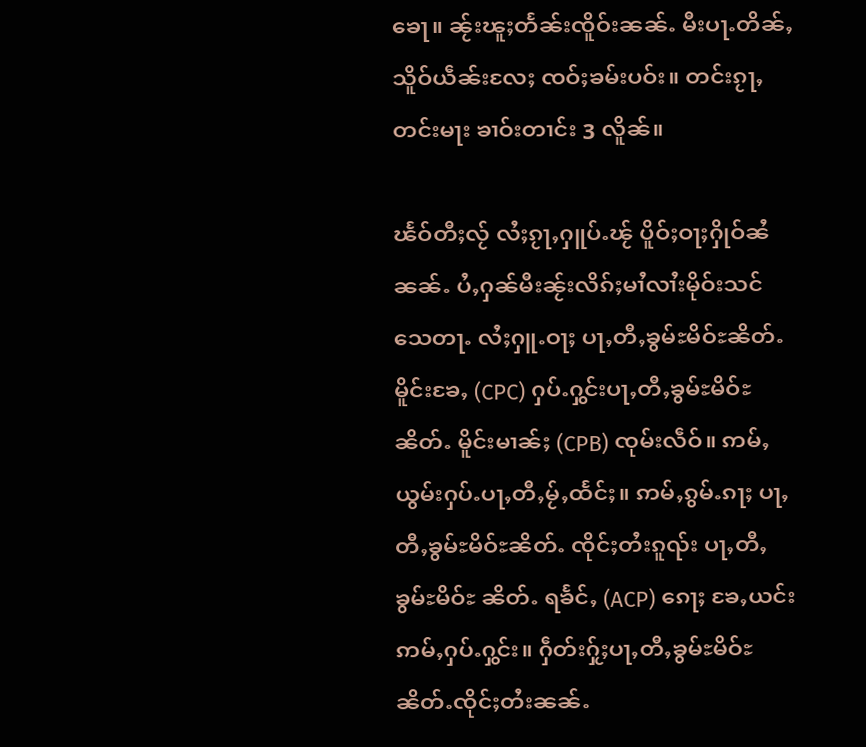ၶေႃ။ ၼႂ်းၽူႈတႅၼ်းၸိူဝ်းၼၼ်ႉ မီးပႃႉတိၼ်ႇ သိူဝ်ယဵၼ်းလႄႈ ၸဝ်ႈၶမ်းပဝ်း။ တင်းၵႂႃႇတင်းမႃး ၶၢဝ်းတၢင်း 3 လိူၼ်။

ၽႅဝ်တီႈလႂ် လႆႈၵႂႃႇႁူပ်ႉၽႂ် ပိူဝ်ႈဝႃႈႁိုဝ်ၼႆၼၼ်ႉ ပႆႇႁၼ်မီးၼႂ်းလိၵ်ႈမၢႆလၢႆးမိုဝ်းသင်သေတႃႉ လႆႈႁူႉဝႃႈ ပႃႇတီႇၶွမ်ႊမိဝ်ႊၼိတ်ႉ မိူင်းၶႄႇ (CPC) ႁပ်ႉႁွင်းပႃႇတီႇၶွမ်ႊမိဝ်ႊၼိတ်ႉ မိူင်းမၢၼ်ႈ (CPB) ၸုမ်းလဵဝ်။ ဢမ်ႇယွမ်းႁပ်ႉပႃႇတီႇမႂ်ႇထႅင်ႈ။ ဢမ်ႇၵွမ်ႉၵႃႈ ပႃႇတီႇၶွမ်ႊမိဝ်ႊၼိတ်ႉ ၸိုင်ႈတႆးၵူၺ်း ပႃႇတီႇၶွမ်ႊမိဝ်ႊ ၼိတ်ႉ ရၶႅင်ႇ (ACP) ၵေႃႈ ၶႄႇယင်းဢမ်ႇႁပ်ႉႁွင်း။ ႁဵတ်းႁႂ်ႈပႃႇတီႇၶွမ်ႊမိဝ်ႊၼိတ်ႉၸိုင်ႈတႆးၼၼ်ႉ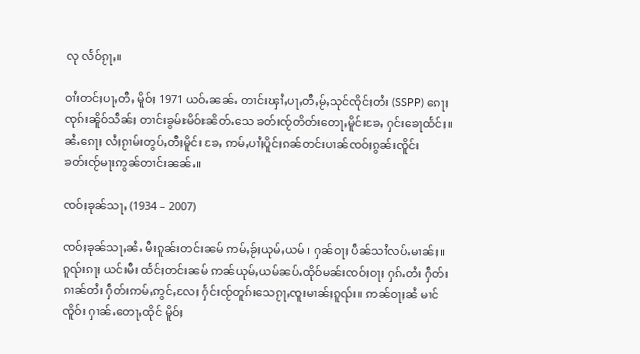လု လႅဝ်ၵႂႃႇ။

ဝၢႆးတင်ႈပႃႇတီႇ မိူဝ်ႈ 1971 ယဝ်ႉၼၼ်ႉ တၢင်းၾၢႆႇပႃႇတီႇမႂ်ႇသုင်ၸိုင်ႈတႆး (SSPP) ၵေႃႈ ၸုၵ်းၼိူဝ်သဵၼ်ႈ တၢင်းၶွမ်ႊမိဝ်ႊၼိတ်ႉသေ ၶတ်းၸႂ်တိတ်းတေႃႇမိူင်းၶႄႇ ႁင်းၶေႃထႅင်ႈ။ ၼႆႉၵေႃႈ လႆႈၵႂၢမ်းတွပ်ႇတီႈမိူင်း ၶႄႇ ဢမ်ႇပၢႆႈပိူင်ႈၵၼ်တင်းပၢၼ်ၸဝ်ႈၵွၼ်းၸိူင်း ၶတ်းၸႂ်မႃးဢွၼ်တၢင်းၼၼ်ႉ။

ၸဝ်ႈၶုၼ်သႃႇ (1934 – 2007)

ၸဝ်ႈၶုၼ်သႃႇၼႆႉ မီးၵူၼ်းတင်းၼမ် ဢမ်ႇၶႂ်ႈယုမ်ႇယမ် ၊ ႁၼ်ဝႃႈ ပဵၼ်သၢႆလပ်ႉမၢၼ်ႈ။ ၵူၺ်းၵႃႈ ယင်းမီး ထႅင်ႈတင်းၼမ် ဢၼ်ယုမ်ႇယမ်ၼပ်ႉထိုဝ်မၼ်းၸဝ်ႈဝႃႈ ႁၵ်ႉတႆး ႁဵတ်းၵၢၼ်တႆး ႁဵတ်းဢမ်ႇဢွင်ႇလႄႈ ႁႅင်းၸႂ်တူၵ်းသေၵႂႃႇၸူးမၢၼ်ႈၵူၺ်း။ ဢၼ်ဝႃႈၼႆ မၢင်ၸိူဝ်း ႁၢၼ်ႉတေႃႇထိုင် မိူဝ်ႈ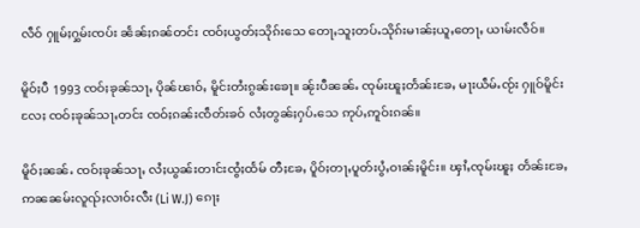လဵဝ် ႁူမ်ႈႁွမ်းၸပ်း ၼႅၼ်ႈၵၼ်တင်း ၸဝ်ႈယွတ်ႈသိုၵ်းသေ တေႃႇသူႈတပ်ႉသိုၵ်းမၢၼ်ႈယူႇတေႃႇ ယၢမ်းလဵဝ်။

မိူဝ်ႈပီ 1993 ၸဝ်ႈၶုၼ်သႃႇ ပိုၼ်ၽၢဝ်ႇ မိူင်းတႆးၵွၼ်းၶေႃ။ ၼႂ်းပီၼၼ်ႉ ၸုမ်းၽူႈတႅၼ်းၶႄႇ မႃးယဵမ်ႉၸႂ်း ႁူဝ်မိူင်းလႄႈ ၸဝ်ႈၶုၼ်သႃႇတင်း ၸဝ်ႈၵၼ်းၸဵတ်းၶဝ် လႆႈတွၼ်ႈႁပ်ႉသေ ဢုပ်ႇဢူဝ်းၵၼ်။

မိူဝ်ႈၼၼ်ႉ ၸဝ်ႈၶုၼ်သႃႇ လႆႈယွၼ်းတၢင်းၸွႆႈထႅမ် တီႈၶႄႇ ပိူဝ်ႈတႃႇပူတ်းပွႆႇဝၢၼ်ႈမိူင်း။ ၾၢႆႇၸုမ်းၽူႈ တႅၼ်းၶႄႇ ဢၼၼမ်းလူၺ်ႈလၢဝ်းလီး (Li W.J) ၵေႃႈ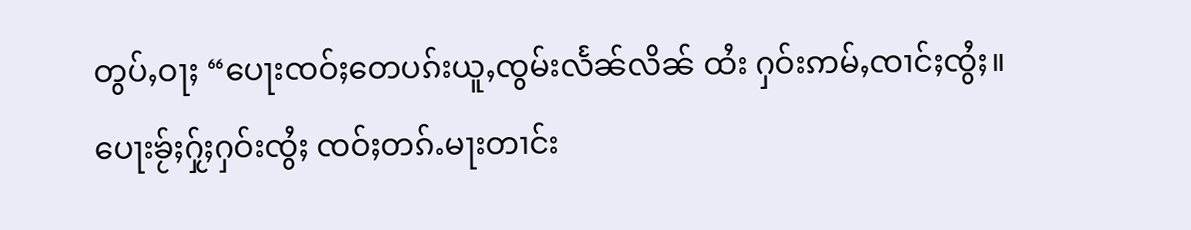တွပ်ႇဝႃႈ “ပေႃးၸဝ်ႈတေပၵ်းယူႇၸွမ်းလႅၼ်လိၼ် ထႆး ႁဝ်းဢမ်ႇၸၢင်ႈၸွႆႈ။ ပေႃးၶႂ်ႈႁႂ်ႈႁဝ်းၸွႆႈ ၸဝ်ႈတၵ်ႉမႃးတၢင်း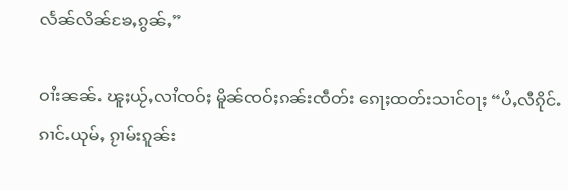လႅၼ်လိၼ်ၶႄႇၵွၼ်ႇ”

ဝၢႆးၼၼ်ႉ ၽူႈယႂ်ႇလၢႆၸဝ်ႈ မိူၼ်ၸဝ်ႈၵၼ်းၸဵတ်း ၵေႃႈထတ်းသၢင်ဝႃႈ “ပႆႇလီၵိုင်ႉၵၢင်ႉယုမ်ႇ ၵႂၢမ်းၵူၼ်း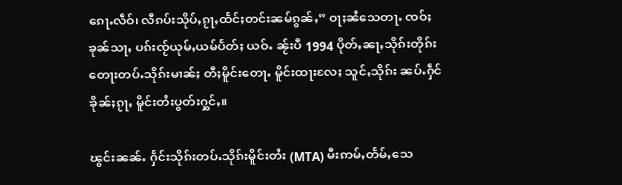ၵေႃႉလဵဝ်၊ လီၵပ်းသိုပ်ႇၵႂႃႇထႅင်ႈတင်းၼမ်ၵွၼ်ႇ” ဝႃႈၼႆသေတႃႉ ၸဝ်ႈၶုၼ်သႃႇ ပၵ်းၸႂ်ယုမ်ႇယမ်ပႅတ်ႈ ယဝ်ႉ ၼႂ်းပီ 1994 ပိုတ်ႇၼႃႇသိုၵ်းတိုၵ်းတေႃးတပ်ႉသိုၵ်းမၢၼ်ႈ တီႈမိူင်းတေႃႉ မိူင်းထႃးလႄႈ သူင်ႇသိုၵ်း ၼပ်ႉႁဵင်ၶိုၼ်ႈၵႂႃႇ မိူင်းတႆးပွတ်းႁွင်ႇ။

ၽွင်းၼၼ်ႉ ႁႅင်းသိုၵ်းတပ်ႉသိုၵ်းမိူင်းတႆး (MTA) မီးဢမ်ႇတႅမ်ႇသေ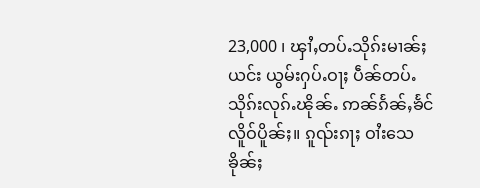23,000 ၊ ၾၢႆႇတပ်ႉသိုၵ်းမၢၼ်ႈ ယင်း ယွမ်းႁပ်ႉဝႃႈ ပဵၼ်တပ်ႉသိုၵ်းလုၵ်ႉၽိုၼ်ႉ ဢၼ်ၵႅၼ်ႇၶႅင်လိူဝ်ပိူၼ်ႈ။ ၵူၺ်းၵႃႈ ဝၢႆးသေ ၶိုၼ်ႈ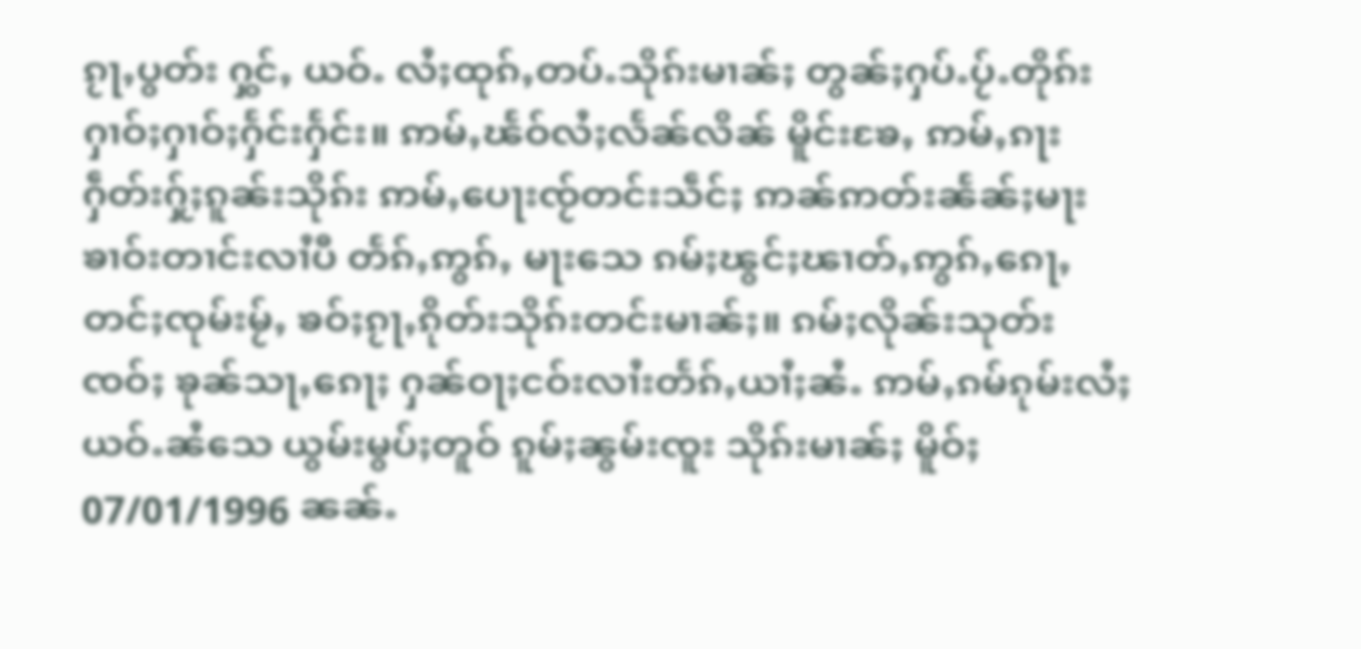ၵႂႃႇပွတ်း ႁွင်ႇ ယဝ်ႉ လႆႈထုၵ်ႇတပ်ႉသိုၵ်းမၢၼ်ႈ တွၼ်ႈႁပ်ႉပႂ်ႉတိုၵ်းႁၢဝ်ႈႁၢဝ်ႈႁႅင်းႁႅင်း။ ဢမ်ႇၽႅဝ်လႆႈလႅၼ်လိၼ် မိူင်းၶႄႇ ဢမ်ႇၵႃး ႁဵတ်းႁႂ်ႈၵူၼ်းသိုၵ်း ဢမ်ႇပေႃးၸႂ်တင်းသဵင်ႈ ဢၼ်ဢတ်းၼႅၼ်ႈမႃးၶၢဝ်းတၢင်းလၢႆပီ တႅၵ်ႇဢွၵ်ႇ မႃးသေ ၵမ်ႈၽွင်ႈၽၢတ်ႇဢွၵ်ႇၵေႃႇတင်ႈၸုမ်းမႂ်ႇ ၶဝ်ႈၵႂႃႇၵိုတ်းသိုၵ်းတင်းမၢၼ်ႈ။ ၵမ်ႈလိုၼ်းသုတ်း ၸဝ်ႈ ၶုၼ်သႃႇၵေႃႈ ႁၼ်ဝႃႈငဝ်းလၢႆးတႅၵ်ႇယၢႆႈၼႆႉ ဢမ်ႇၵမ်ၵုမ်းလႆႈယဝ်ႉၼႆသေ ယွမ်းမွပ်ႈတူဝ် ၵူမ်ႈၼွမ်းၸူး သိုၵ်းမၢၼ်ႈ မိူဝ်ႈ 07/01/1996 ၼၼ်ႉ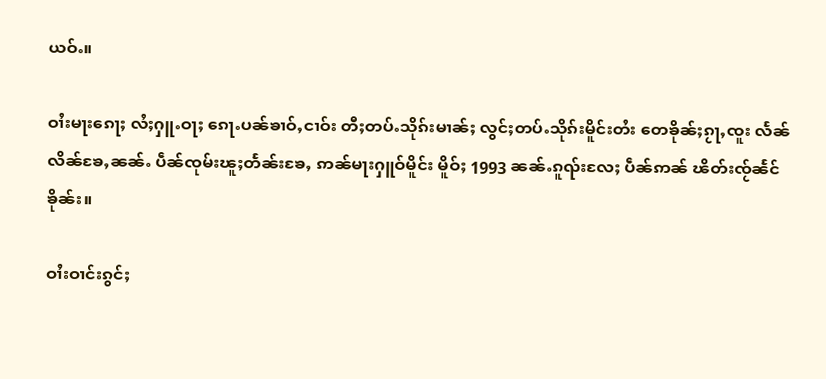ယဝ်ႉ။

ဝၢႆးမႃးၵေႃႈ လႆႈႁူႉဝႃႈ ၵေႃႉပၼ်ၶၢဝ်ႇငၢဝ်း တီႈတပ်ႉသိုၵ်းမၢၼ်ႈ လွင်ႈတပ်ႉသိုၵ်းမိူင်းတႆး တေၶိုၼ်ႈၵႂႃႇၸူး လႅၼ်လိၼ်ၶႄႇၼၼ်ႉ ပဵၼ်ၸုမ်းၽူႈတႅၼ်းၶႄႇ ဢၼ်မႃးႁူဝ်မိူင်း မိူဝ်ႈ 1993 ၼၼ်ႉၵူၺ်းလႄႈ ပဵၼ်ဢၼ် ၽိတ်းၸႂ်ၼႅင်ၶိုၼ်း။

ဝၢႆးဝၢင်းၵွင်ႈ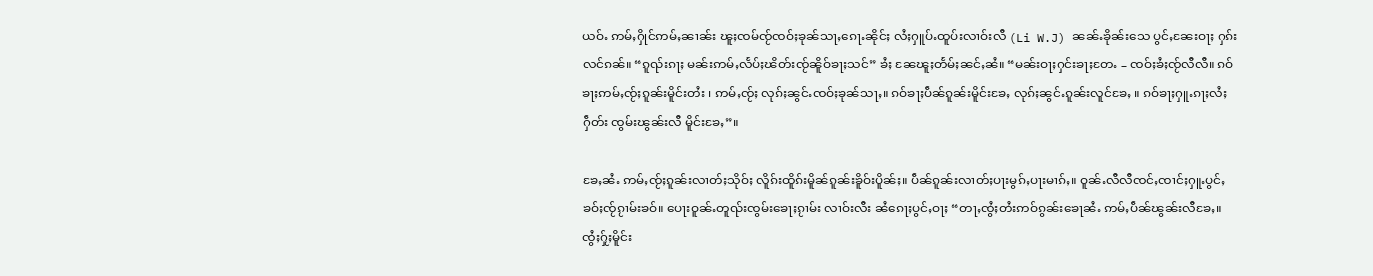ယဝ်ႉ ဢမ်ႇႁိုင်ဢမ်ႇၼၢၼ်း ၽူႈၸမ်ၸႂ်ၸဝ်ႈၶုၼ်သႃႇၵေႃႉၼိုင်ႈ လႆႈႁူပ်ႉထူပ်းလၢဝ်းလီ (Li W.J) ၼၼ်ႉၶိုၼ်းသေ ပွင်ႇၼႄးဝႃႈ ႁၵ်းလင်ၵၼ်။ “ၵူၺ်းၵႃႈ မၼ်းဢမ်ႇလႅပ်ႈၽိတ်းၸႂ်ၼိူဝ်ၶႃႈသင်” ၶႆႈ ၼႄၽူႈတႅမ်ႈၼင်ႇၼႆ။ “မၼ်းဝႃႈႁင်းၶႃႈတႄႉ – ၸဝ်ႈၶႆႈၸႂ်လီလီ။ ၵဝ်ၶႃႈဢမ်ႇၸႂ်ႈၵူၼ်းမိူင်းတႆး ၊ ဢမ်ႇၸႂ်ႈ လုၵ်ႈၼွင်ႉၸဝ်ႈၶုၼ်သႃႇ။ ၵဝ်ၶႃႈပဵၼ်ၵူၼ်းမိူင်းၶႄႇ လုၵ်ႈၼွင်ႉၵူၼ်းလူင်ၶႄႇ ။ ၵဝ်ၶႃႈႁူႉၵႃႈလႆႈႁဵတ်း ၸွမ်းၽွၼ်းလီ မိူင်းၶႄႇ”။

ၶႄႇၼႆႉ ဢမ်ႇၸႂ်ႈၵူၼ်းလၢတ်ႈသိုဝ်ႈ လိူၵ်းထိူၵ်းမိူၼ်ၵူၼ်းၶိူဝ်းပိူၼ်ႈ။ ပဵၼ်ၵူၼ်းလၢတ်ႈပႃးမွၵ်ႇပႃးမၢၵ်ႇ။ ဝူၼ်ႉလီလီၸင်ႇၸၢင်ႈႁူႉပွင်ႇၶဝ်ႈၸႂ်ၵႂၢမ်းၶဝ်။ ပေႃးဝူၼ်ႉတူၺ်းၸွမ်းၶေႃႈၵႂၢမ်း လၢဝ်းလီး ၼႆၵေႃႈပွင်ႇဝႃႈ “တႃႇၸွႆႈတႆးဢဝ်ၵွၼ်းၶေႃၼႆႉ ဢမ်ႇပဵၼ်ၽွၼ်းလီၶႄႇ။ ၸွႆႈႁႂ်ႈမိူင်း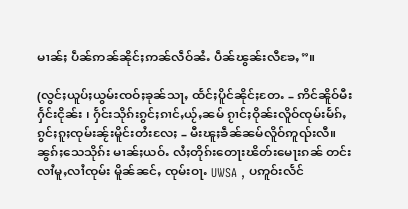မၢၼ်ႈ ပဵၼ်ဢၼ်ၼိုင်ႈဢၼ်လဵဝ်ၼႆႉ ပဵၼ်ၽွၼ်းလီၶႄႇ”။

(လွင်ႈယူပ်ႈယွမ်းၸဝ်ႈၶုၼ်သႃႇ ထႅင်ႈပိူင်ၼိုင်ႈတႄႉ – ဢိင်ၼိူဝ်မီးႁႅင်းငိုၼ်း ၊ ႁႅင်းသိုၵ်းၵွင်ႈၵၢင်ႇယႂ်ႇၼမ် ၵႂၢင်ႈဝိုၼ်းလိူဝ်ၸုမ်းမႅၵ်ႇၵွင်ႈၵူႈၸုမ်းၼႂ်းမိူင်းတႆးလႄႈ – မီးၽူႈၶဵၼ်ၼမ်လိူဝ်ဢူၺ်းလီ။ ၼွၵ်ႈသေသိုၵ်း မၢၼ်ႈယဝ်ႉ လႆႈတိုၵ်းတေႃးၽိတ်းမေႃးၵၼ် တင်းလၢႆမူႇလၢႆၸုမ်း မိူၼ်ၼင်ႇ ၸုမ်းဝႃႉ UWSA , ပဢူဝ်းလႅင်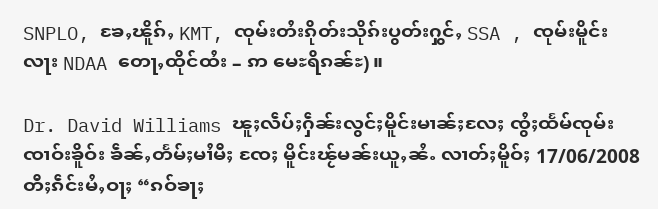SNPLO, ၶႄႇၽိူၵ်ႇ KMT, ၸုမ်းတႆးၵိုတ်းသိုၵ်းပွတ်းႁွင်ႇ SSA , ၸုမ်းမိူင်းလႃး NDAA တေႃႇထိုင်ထႆး – ဢ မေႊရိၵၼ်ႊ)။

Dr. David Williams ၽူႈလဵပ်ႈႁဵၼ်းလွင်ႈမိူင်းမၢၼ်ႈလႄႈ ၸွႆႈထႅမ်ၸုမ်းၸၢဝ်းၶိူဝ်း ၶဵၼ်ႇတႅမ်ႈမၢႆမီႈ ၸႄႈ မိူင်းၽႂ်မၼ်းယူႇၼႆႉ လၢတ်ႈမိူဝ်ႈ 17/06/2008 တီႈၵဵင်းမႆႇဝႃႈ “ၵဝ်ၶႃႈ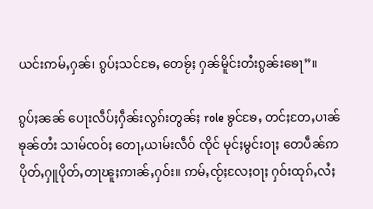ယင်းဢမ်ႇႁၼ်၊ ၵွပ်ႈသင်ၶႄႇ တေၶႂ်ႈ ႁၼ်မိူင်းတႆးၵွၼ်းၶေႃ”။

ၵွပ်ႈၼၼ် ပေႃးလဵပ်ႈႁဵၼ်းလွၵ်းတွၼ်ႈ role ၶွင်ၶႄႇ တင်ႈတႄႇပၢၼ်ၶုၼ်တႆး သၢမ်ၸဝ်ႈ တေႃႇယၢမ်းလဵဝ် ၸိုင် မုင်ႈမွင်းဝႃႈ တေပဵၼ်ဢပိုတ်ႇႁူပိုတ်ႇတႃၽူႈဢၢၼ်ႇႁဝ်း။ ဢမ်ႇၸႂ်ႈလႄႈဝႃႈ ႁဝ်းထုၵ်ႇလႆႈ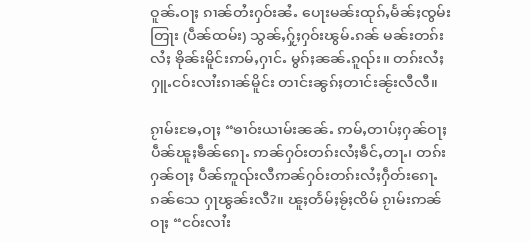ဝူၼ်ႉဝႃႈ ၵၢၼ်တႆးႁဝ်းၼႆႉ ပေႃးမၼ်းထုၵ်ႇမႅၼ်ႈၸွမ်းတြႃး (ပဵၼ်ထမ်း) သွၼ်ႇႁႂ်ႈႁဝ်းၽွမ်ႉၵၼ် မၼ်းတၵ်းလႆႈ ၶိုၼ်းမိူင်းဢမ်ႇႁၢင်ႉ မွၵ်ႈၼၼ်ႉၵူၺ်း။ တၵ်းလႆႈႁူႉငဝ်းလၢႆးၵၢၼ်မိူင်း တၢင်းၼွၵ်ႈတၢင်းၼႂ်းလီလီ။

ၵႂၢမ်းၶႄႇဝႃႈ “ၶၢဝ်းယၢမ်းၼၼ်ႉ ဢမ်ႇတၢပ်ႈႁၼ်ဝႃႈ ပဵၼ်ၽူႈၶဵၼ်ၵေႃႉ ဢၼ်ႁဝ်းတၵ်းလႆႈၶဵင်ႇတႃႉ၊ တၵ်းႁၼ်ဝႃႈ ပဵၼ်ဢူၺ်းလီဢၼ်ႁဝ်းတၵ်းလႆႈႁဵတ်းၵေႃႉၵၼ်သေ ႁႃၽွၼ်းလီ?။ ၽူႈတႅမ်ႈၶႂ်ႈၸိမ် ၵႂၢမ်းဢၼ်ဝႃႈ “ငဝ်းလၢႆး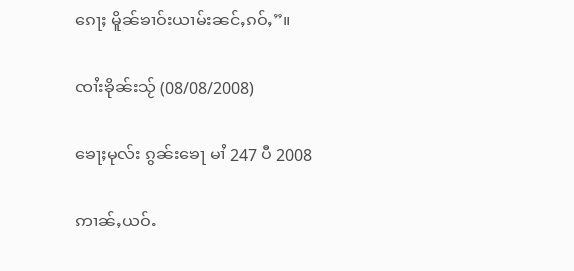ၵေႃႈ မိူၼ်ၶၢဝ်းယၢမ်းၼင်ႇၵဝ်ႇ”။

ၸၢႆးၶိုၼ်းသႂ် (08/08/2008)

ၶေႃႈမုလ်း ၵွၼ်းၶေႃ မၢႆ 247 ပီ 2008

ဢၢၼ်ႇယဝ်ႉ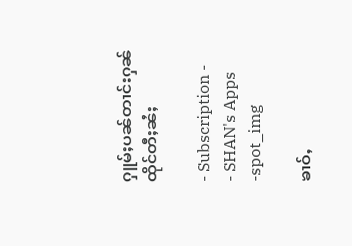ႁူမ်ႈပၼ်တၢင်းႁၼ်ထိုင်တီႈၼႆႈ

- Subscription -
- SHAN's Apps -spot_img

ၶၢဝ်ႇ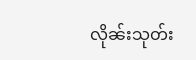လိုၼ်းသုတ်း